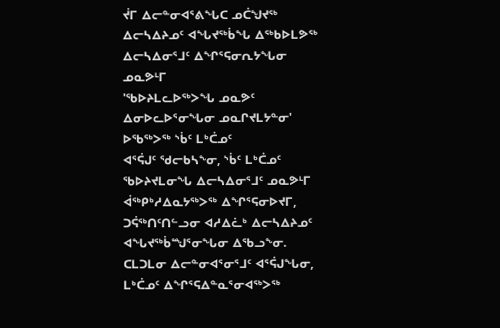ᔫᒥ ᐃᓕᓐᓂᐊᕐᕕᖓᑕ ᓄᑖᖑᔪᖅ ᐃᓕᓴᐃᔨᓄᑦ ᐊᖓᔪᖅᑳᖓ ᐃᖅᑲᐅᒪᕗᖅ ᐃᓕᓴᐃᓂᕐᒧᑦ ᐃᖏᕐᕋᓂᕆᔭᖓᓂ ᓄᓇᕗᒻᒥ
'ᖃᐅᔨᒪᓚᐅᖅᐳᖓ ᓄᓇᕗᑦ ᐃᓂᐅᓚᐅᕐᓂᖓᓂ ᓄᓇᒋᔪᒪᔭᓐᓂ' ᐅᖃᖅᐳᖅ ᔅᑳᑦ ᒪᒃᑖᓄᑦ
ᐊᕐᕌᒍᑦ ᖁᓕᑲᓴᖕᓂ, ᔅᑳᑦ ᒪᒃᑖᓄᑦ ᖃᐅᔨᔪᒪᓂᖓ ᐃᓕᓴᐃᓂᕐᒧᑦ ᓄᓇᕗᒻᒥ ᐋᖅᑭᒃᓱᐃᓇᔭᖅᐳᖅ ᐃᖏᕐᕋᓂᐅᔪᒥ, ᑐᕌᖅᑎᑦᑎᓪᓗᓂ ᐊᓱᐃᓛᒃ ᐃᓕᓴᐃᔨᓄᑦ ᐊᖓᔪᖅᑳᙳᕐᓂᖓᓂ ᐃᖃᓗᖕᓂ. ᑕᒪᑐᒪᓂ ᐃᓕᓐᓂᐊᕐᓂᕐᒧᑦ ᐊᕐᕌᒍᖓᓂ, ᒪᒃᑖᓄᑦ ᐃᖏᕐᕋᐃᓐᓇᕐᓂᐊᖅᐳᖅ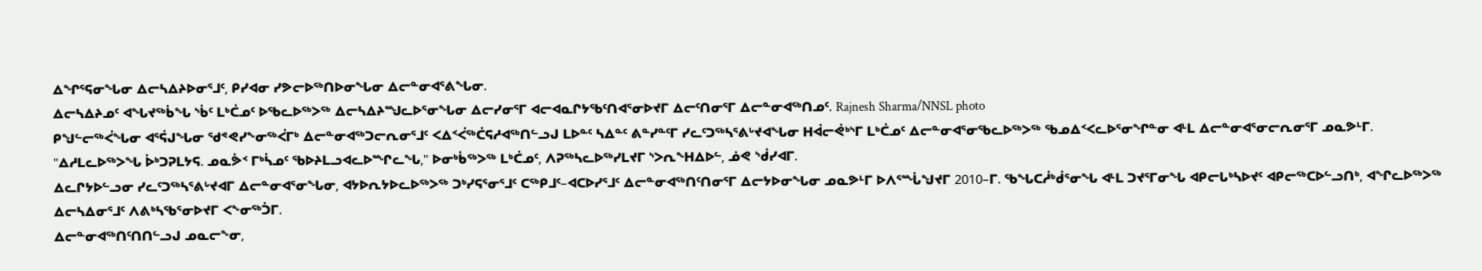ᐃᖏᕐᕋᓂᖓᓂ ᐃᓕᓴᐃᔨᐅᓂᕐᒧᑦ, ᑭᓯᐊᓂ ᓯᕗᓕᐅᖅᑎᐅᓂᖓᓂ ᐃᓕᓐᓂᐊᕐᕕᖓᓂ.
ᐃᓕᓴᐃᔨᓄᑦ ᐊᖓᔪᖅᑳᖓ ᔅᑳᑦ ᒪᒃᑖᓄᑦ ᐅᖃᓚᐅᖅᐳᖅ ᐃᓕᓴᐃᔨᙳᓚᐅᕐᓂᖓᓂ ᐃᓕᓯᓂᕐᒥ ᐊᓕᐊᓇᒋᔭᖃᑦᑎᐊᕐᓂᐅᔪᒥ ᐃᓕᑦᑎᓂᕐᒥ ᐃᓕᓐᓂᐊᖅᑎᓄᑦ. Rajnesh Sharma/NNSL photo
ᑭᖑᓪᓕᖅᐹᖓᓂ ᐊᕐᕌᒍᖓᓂ ᖁᕝᕙᓯᖕᓂᖅᐹᒥᒃ ᐃᓕᓐᓂᐊᖅᑐᓕᕆᓂᕐᒧᑦ ᐸᐃᑉᐹᖅᑖᕋᓱᐊᖅᑎᓪᓗᒍ ᒪᐅᓐᑦ ᓴᐃᓐᑦ ᕕᓐᓯᓐᑦᒥ ᓯᓚᑦᑐᖅᓴᕐᕕᒡᔪᐊᖓᓂ ᕼᐋᓕᕚᒃᔅᒥ ᒪᒃᑖᓄᑦ ᐃᓕᓐᓂᐊᕐᓂᖃᓚᐅᖅᐳᖅ ᖃᓄᐃᑉᐸᓚᐅᕐᓂᖏᓐᓂ ᐊᒻᒪ ᐃᓕᓐᓂᐊᕐᓂᓕᕆᓂᕐᒥ ᓄᓇᕗᒻᒥ.
"ᐃᓱᒪᓚᐅᖅᐳᖓ ᐆᒃᑐᕈᒪᔭᕋ. ᓄᓇᕘᑉ ᒥᒃᓵᓄᑦ ᖃᐅᔨᒪᓗᐊᓚᐅᙱᓚᖓ," ᐅᓂᒃᑳᖅᐳᖅ ᒪᒃᑖᓄᑦ, ᐱᕈᖅᓴᓚᐅᖅᓯᒪᔪᒥ ᔅᐳᕆᖕᕼᐃᐅᓪ, ᓅᕙ ᔅᑰᓯᐊᒥ.
ᐃᓚᒋᔭᐅᓪᓗᓂ ᓯᓚᑦᑐᖅᓴᕐᕕᒡᔪᐊᒥ ᐃᓕᓐᓂᐊᕐᓂᖓᓂ, ᐊᔭᐅᕆᔭᐅᓚᐅᖅᐳᖅ ᑐᒃᓯᕋᕐᓂᕐᒧᑦ ᑕᖅᑭᒧᑦ–ᐊᑕᐅᓯᕐᒧᑦ ᐃᓕᓐᓂᐊᖅᑎᑦᑎᓂᕐᒥ ᐃᓕᔭᐅᓂᖓᓂ ᓄᓇᕗᒻᒥ ᐅᐱᕐᙶᖑᔪᒥ 2010–ᒥ. ᖃᖓᑕᓲᒃᑰᕐᓂᖓ ᐊᒻᒪ ᑐᔪᕐᒥᓂᖓ ᐊᑭᓕᒐᒃᓴᐅᔪᑦ ᐊᑭᓕᖅᑕᐅᓪᓗᑎᒃ, ᐊᖏᓚᐅᖅᐳᖅ ᐃᓕᓴᐃᓂᕐᒧᑦ ᐱᕕᒃᓴᖃᕐᓂᐅᔪᒥ ᐸᖕᓂᖅᑑᒥ.
ᐃᓕᓐᓂᐊᖅᑎᑦᑎᑎᓪᓗᒍ ᓄᓇᓕᖕᓂ,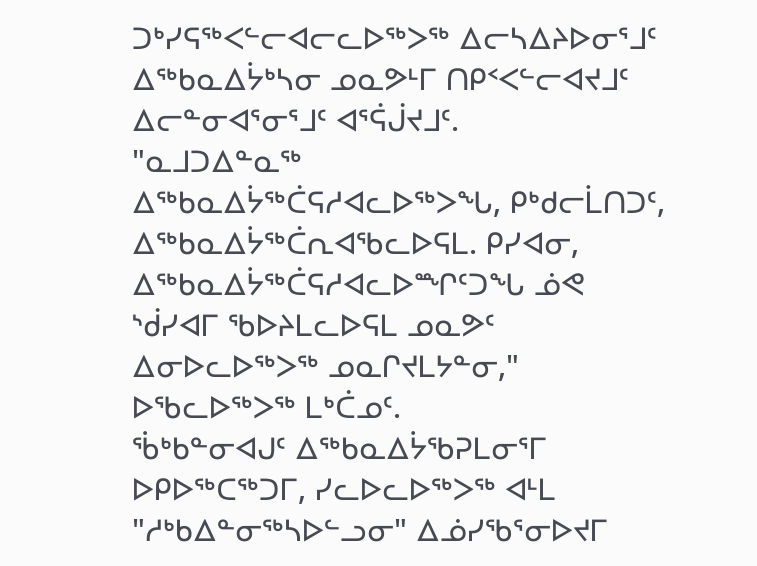ᑐᒃᓯᕋᖅᐸᓪᓕᐊᓕᓚᐅᖅᐳᖅ ᐃᓕᓴᐃᔨᐅᓂᕐᒧᑦ ᐃᖅᑲᓇᐃᔮᒃᓴᓂ ᓄᓇᕗᒻᒥ ᑎᑭᑉᐸᓪᓕᐊᔪᒧᑦ ᐃᓕᓐᓂᐊᕐᓂᕐᒧᑦ ᐊᕐᕌᒎᔪᒧᑦ.
"ᓇᒧᑐᐃᓐᓇᖅ ᐃᖅᑲᓇᐃᔮᖅᑖᕋᓱᐊᓚᐅᖅᐳᖓ, ᑭᒃᑯᓕᒫᑎᑐᑦ, ᐃᖅᑲᓇᐃᔮᖅᑖᕆᐊᖃᓚᐅᕋᒪ. ᑭᓯᐊᓂ, ᐃᖅᑲᓇᐃᔮᖅᑖᕋᓱᐊᓚᐅᙱᑦᑐᖓ ᓅᕙ ᔅᑰᓯᐊᒥ ᖃᐅᔨᒪᓚᐅᕋᒪ ᓄᓇᕗᑦ ᐃᓂᐅᓚᐅᖅᐳᖅ ᓄᓇᒋᔪᒪᔭᓐᓂ," ᐅᖃᓚᐅᖅᐳᖅ ᒪᒃᑖᓄᑦ.
ᖄᒃᑲᓐᓂᐊᒍᑦ ᐃᖅᑲᓇᐃᔮᖃᕈᒪᓂᕐᒥ ᐅᑭᐅᖅᑕᖅᑐᒥ, ᓯᓚᐅᓚᐅᖅᐳᖅ ᐊᒻᒪ "ᓱᒃᑲᐃᓐᓂᖅᓴᐅᓪᓗᓂ" ᐃᓅᓯᖃᕐᓂᐅᔪᒥ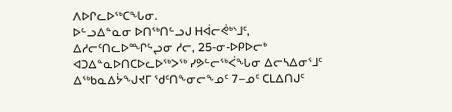ᐱᐅᒋᓚᐅᖅᑕᖓᓂ.
ᐅᓪᓗᐃᓐᓇᓂ ᐅᑎᖅᑎᓪᓗᒍ ᕼᐋᓕᕚᒃᔅᒧᑦ, ᐃᓱᓕᑦᑎᓚᐅᙱᖦᖢᓂ ᓱᓕ, 25-ᓂ-ᐅᑭᐅᓕᒃ ᐊᑐᐃᓐᓇᐅᑎᑕᐅᓚᐅᖅᐳᖅ ᓯᕗᓪᓕᖅᐹᖓᓂ ᐃᓕᓴᐃᓂᕐᒧᑦ ᐃᖅᑲᓇᐃᔮᖑᔪᒥ ᖁᑦᑎᖕᓂᓕᖕᓄᑦ 7–ᓄᑦ ᑕᒪᐃᑎᒍᑦ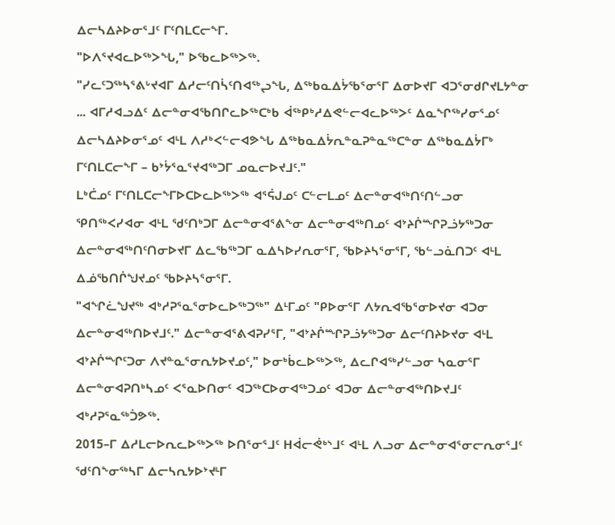ᐃᓕᓴᐃᔨᐅᓂᕐᒧᑦ ᒥᑦᑎᒪᑕᓕᖕᒥ.
"ᐅᐱᕐᔪᐊᓚᐅᖅᐳᖓ," ᐅᖃᓚᐅᖅᐳᖅ.
"ᓯᓚᑦᑐᖅᓴᕐᕕᒡᔪᐊᒥ ᐃᓱᓕᑦᑎᓵᑦᑎᐊᖅᖢᖓ, ᐃᖅᑲᓇᐃᔮᖃᕐᓂᕐᒥ ᐃᓂᐅᔪᒥ ᐊᑐᕐᓂᑯᒋᔪᒪᔭᓐᓂ ... ᐊᒥᓱᐊᓗᐃᑦ ᐃᓕᓐᓂᐊᖃᑎᒋᓚᐅᖅᑕᒃᑲ ᐋᖅᑭᒃᓱᐃᕙᓪᓕᐊᓚᐅᖅᐳᑦ ᐃᓇᖏᖅᓯᓂᕐᓄᑦ ᐃᓕᓴᐃᔨᐅᓂᕐᓄᑦ ᐊᒻᒪ ᐱᓱᒃᐸᓪᓕᐊᕗᖓ ᐃᖅᑲᓇᐃᔮᕆᓐᓇᕈᓐᓇᖅᑕᓐᓂ ᐃᖅᑲᓇᐃᔮᒥᒃ ᒥᑦᑎᒪᑕᓕᖕᒥ – ᑲᔾᔮᕐᓇᕐᔪᐊᖅᑐᒥ ᓄᓇᓕᐅᔪᒧᑦ."
ᒪᒃᑖᓄᑦ ᒥᑦᑎᒪᑕᓕᖕᒥᐅᑕᐅᓚᐅᖅᐳᖅ ᐊᕐᕌᒍᓄᑦ ᑕᓪᓕᒪᓄᑦ ᐃᓕᓐᓂᐊᖅᑎᑦᑎᓪᓗᓂ ᕿᑎᖅᐸᓯᐊᓂ ᐊᒻᒪ ᖁᑦᑎᒃᑐᒥ ᐃᓕᓐᓂᐊᕐᕕᖕᓂ ᐃᓕᓐᓂᐊᖅᑎᓄᑦ ᐊᔾᔨᒌᙱᕈᓘᔭᖅᑐᓂ ᐃᓕᓐᓂᐊᖅᑎᑦᑎᓂᐅᔪᒥ ᐃᓚᖃᖅᑐᒥ ᓇᐃᓴᐅᓯᕆᓂᕐᒥ, ᖃᐅᔨᓴᕐᓂᕐᒥ, ᖃᓪᓗᓈᑎᑐᑦ ᐊᒻᒪ ᐃᓅᖃᑎᒌᖑᔪᓄᑦ ᖃᐅᔨᓴᕐᓂᕐᒥ.
"ᐊᖏᓛᖑᔪᖅ ᐊᒃᓱᕈᕐᓇᕐᓂᐅᓚᐅᖅᑐᖅ" ᐃᒻᒥᓄᑦ "ᑭᐅᓂᕐᒥ ᐱᔭᕆᐊᖃᕐᓂᐅᔪᓂ ᐊᑐᓂ ᐃᓕᓐᓂᐊᖅᑎᐅᔪᒧᑦ." ᐃᓕᓐᓂᐊᕐᕕᐊᕈᓯᕐᒥ, "ᐊᔾᔨᒌᙱᕈᓘᔭᖅᑐᓂ ᐃᓕᑦᑎᔨᐅᔪᓂ ᐊᒻᒪ ᐊᔾᔨᒌᙱᑦᑐᓂ ᐱᔪᓐᓇᕐᓂᕆᔭᐅᔪᓄᑦ," ᐅᓂᒃᑳᓚᐅᖅᐳᖅ, ᐃᓚᒋᐊᖅᓯᓪᓗᓂ ᓴᓇᓂᕐᒥ ᐃᓕᓐᓂᐊᕈᑎᒃᓴᓄᑦ ᐸᕐᓇᐅᑎᓂᑦ ᐊᑐᖅᑕᐅᓂᐊᖅᑐᓄᑦ ᐊᑐᓂ ᐃᓕᓐᓂᐊᖅᑎᐅᔪᒧᑦ ᐊᒃᓱᕈᕐᓇᖅᑑᕗᖅ.
2015–ᒥ ᐃᓱᒪᓕᐅᕆᓚᐅᖅᐳᖅ ᐅᑎᕐᓂᕐᒧᑦ ᕼᐋᓕᕚᒃᔅᒧᑦ ᐊᒻᒪ ᐱᓗᓂ ᐃᓕᓐᓂᐊᕐᓂᓕᕆᓂᕐᒧᑦ ᖁᑦᑎᖕᓂᖅᓴᒥ ᐃᓕᓴᕆᔭᐅᔾᔪᒻᒥ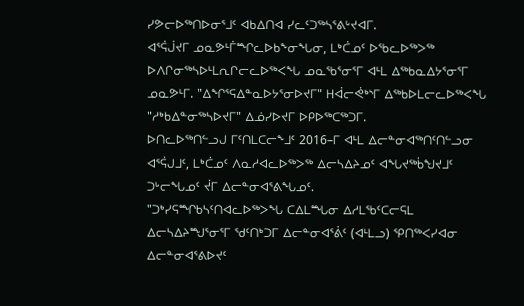ᓯᕗᓕᐅᖅᑎᐅᓂᕐᒧᑦ ᐊᑲᐃᑎᐊ ᓯᓚᑦᑐᖅᓴᕐᕕᒡᔪᐊᒥ.
ᐊᕐᕌᒎᔪᒥ ᓄᓇᕗᒻᒦᙱᓚᐅᑲᖕᓂᖓᓂ, ᒪᒃᑖᓄᑦ ᐅᖃᓚᐅᖅᐳᖅ ᐅᐱᒋᓂᖅᓴᐅᒻᒪᕆᒋᓕᓚᐅᖅᐸᖓ ᓄᓇᖃᕐᓂᕐᒥ ᐊᒻᒪ ᐃᖅᑲᓇᐃᔭᕐᓂᕐᒥ ᓄᓇᕗᒻᒥ. "ᐃᖏᕐᕋᐃᓐᓇᐅᔭᕐᓂᐅᔪᒥ" ᕼᐋᓕᕚᒃᔅᒥ ᐃᖅᑲᐅᒪᓕᓚᐅᖅᐸᖓ "ᓱᒃᑲᐃᓐᓂᖅᓴᐅᔪᒥ" ᐃᓅᓯᐅᔪᒥ ᐅᑭᐅᖅᑕᖅᑐᒥ.
ᐅᑎᓚᐅᖅᑎᓪᓗᒍ ᒥᑦᑎᒪᑕᓕᖕᒧᑦ 2016–ᒥ ᐊᒻᒪ ᐃᓕᓐᓂᐊᖅᑎᑦᑎᓪᓗᓂ ᐊᕐᕌᒍᒧᑦ, ᒪᒃᑖᓄᑦ ᐱᓇᓱᐊᓚᐅᖅᐳᖅ ᐃᓕᓴᐃᔨᓄᑦ ᐊᖓᔪᖅᑳᖑᔪᒧᑦ ᑐᒡᓕᖓᓄᑦ ᔫᒥ ᐃᓕᓐᓂᐊᕐᕕᖓᓄᑦ.
"ᑐᒃᓯᕋᙱᑲᓴᑦᑎᐊᓚᐅᖅᐳᖓ ᑕᐃᒪᙵᓂ ᐃᓱᒪᖃᑦᑕᓕᕋᒪ ᐃᓕᓴᐃᔨᙳᕐᓂᕐᒥ ᖁᑦᑎᒃᑐᒥ ᐃᓕᓐᓂᐊᕐᕖᑦ (ᐊᒻᒪᓗ) ᕿᑎᖅᐸᓯᐊᓂ ᐃᓕᓐᓂᐊᕐᕕᐅᔪᑦ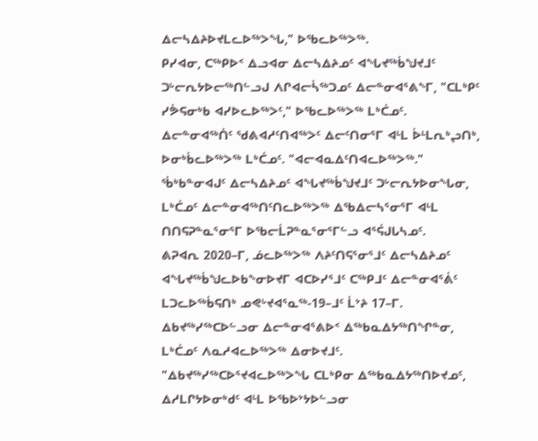ᐃᓕᓴᐃᔨᐅᔪᒪᓚᐅᖅᐳᖓ," ᐅᖃᓚᐅᖅᐳᖅ.
ᑭᓯᐊᓂ, ᑕᖅᑭᐅᑉ ᐃᓗᐊᓂ ᐃᓕᓴᐃᔨᓄᑦ ᐊᖓᔪᖅᑳᖑᔪᒧᑦ ᑐᒡᓕᕆᔭᐅᓕᖅᑎᓪᓗᒍ ᐱᒋᐊᓕᓵᖅᑐᓄᑦ ᐃᓕᓐᓂᐊᕐᕕᖕᒥ, "ᑕᒪᒃᑭᑦ ᓯᕘᕋᓂᒃᑲ ᐊᓯᐅᓚᐅᖅᐳᑦ," ᐅᖃᓚᐅᖅᐳᖅ ᒪᒃᑖᓄᑦ.
ᐃᓕᓐᓂᐊᖅᑏᑦ ᖁᕕᐊᓱᑦᑎᐊᖅᐳᑦ ᐃᓕᑦᑎᓂᕐᒥ ᐊᒻᒪ ᐆᒻᒪᕆᒃᖢᑎᒃ, ᐅᓂᒃᑳᓚᐅᖅᐳᖅ ᒪᒃᑖᓄᑦ. "ᐊᓕᐊᓇᐃᑦᑎᐊᓚᐅᖅᐳᖅ."
ᖄᒃᑲᓐᓂᐊᒍᑦ ᐃᓕᓴᐃᔨᓄᑦ ᐊᖓᔪᖅᑳᖑᔪᒧᑦ ᑐᒡᓕᕆᔭᐅᓂᖓᓂ, ᒪᒃᑖᓄᑦ ᐃᓕᓐᓂᐊᖅᑎᑦᑎᓚᐅᖅᐳᖅ ᐃᖃᐃᓕᓴᕐᓂᕐᒥ ᐊᒻᒪ ᑎᑎᕋᕈᓐᓇᕐᓂᕐᒥ ᐅᖃᓕᒫᕈᓐᓇᕐᓂᕐᒥᓪᓗ ᐊᕐᕌᒍᒐᓴᓄᑦ.
ᕕᕈᐊᕆ 2020–ᒥ, ᓅᓚᐅᖅᐳᖅ ᐱᔨᑦᑎᕋᕐᓂᕐᒧᑦ ᐃᓕᓴᐃᔨᓄᑦ ᐊᖓᔪᖅᑳᖑᓚᐅᑲᖕᓂᐅᔪᒥ ᐊᑕᐅᓯᕐᒧᑦ ᑕᖅᑭᒧᑦ ᐃᓕᓐᓂᐊᕐᕖᑦ ᒪᑐᓚᐅᖅᑳᕋᑎᒃ ᓄᕙᒡᔪᐊᕐᓇᖅ-19–ᒧᑦ ᒫᔾᔨ 17–ᒥ. ᐃᑲᔪᖅᓯᖅᑕᐅᓪᓗᓂ ᐃᓕᓐᓂᐊᕐᕕᐅᑉ ᐃᖅᑲᓇᐃᔭᖅᑎᖏᓐᓂ, ᒪᒃᑖᓄᑦ ᐱᓇᓱᐊᓚᐅᖅᐳᖅ ᐃᓂᐅᔪᒧᑦ.
"ᐃᑲᔪᖅᓯᖅᑕᐅᕐᔪᐊᓚᐅᖅᐳᖓ ᑕᒪᒃᑭᓂ ᐃᖅᑲᓇᐃᔭᖅᑎᐅᔪᓄᑦ, ᐃᓱᒪᒋᔭᐅᓂᒃᑯᑦ ᐊᒻᒪ ᐅᖃᐅᔾᔭᐅᓪᓗᓂ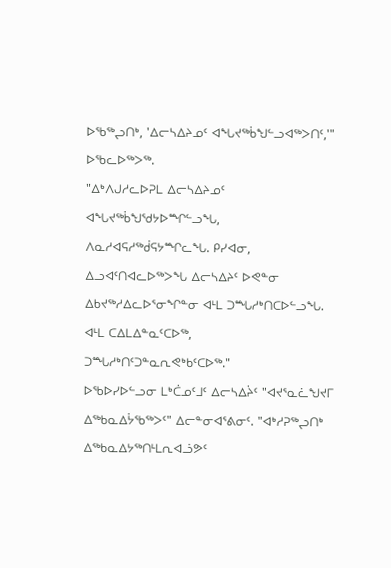ᐅᖃᖅᖢᑎᒃ, 'ᐃᓕᓴᐃᔨᓄᑦ ᐊᖓᔪᖅᑳᖑᓪᓗᐊᖅᐳᑎᑦ,'" ᐅᖃᓚᐅᖅᐳᖅ.
"ᐃᒃᐱᒍᓱᓚᐅᕈᒪ ᐃᓕᓴᐃᔨᓄᑦ ᐊᖓᔪᖅᑳᖑᖁᔭᐅᙱᓪᓗᖓ, ᐱᓇᓱᐊᕋᓱᖅᑰᕋᔭᙱᓚᖓ. ᑭᓯᐊᓂ, ᐃᓗᐊᑦᑎᐊᓚᐅᖅᐳᖓ ᐃᓕᓴᐃᔨᑦ ᐅᕙᓐᓂ ᐃᑲᔪᖅᓱᐃᓚᐅᕐᓂᖏᓐᓂ ᐊᒻᒪ ᑐᙵᓱᒃᑎᑕᐅᓪᓗᖓ. ᐊᒻᒪ ᑕᐃᒪᐃᓐᓇᑦᑕᐅᖅ, ᑐᙵᓱᒃᑎᑦᑐᓐᓇᕆᕙᒃᑲᑦᑕᐅᖅ."
ᐅᖃᐅᓯᐅᓪᓗᓂ ᒪᒃᑖᓄᑦᒧᑦ ᐃᓕᓴᐃᔩᑦ "ᐊᔪᕐᓇᓛᖑᔪᒥ ᐃᖅᑲᓇᐃᔮᖃᖅᐳᑦ" ᐃᓕᓐᓂᐊᕐᕕᓂᑦ. "ᐊᒃᓱᕈᖅᖢᑎᒃ ᐃᖅᑲᓇᐃᔭᖅᑎᒻᒪᕆᐊᓘᕗᑦ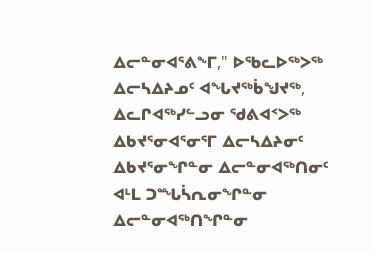ᐃᓕᓐᓂᐊᕐᕕᖕᒥ," ᐅᖃᓚᐅᖅᐳᖅ ᐃᓕᓴᐃᔨᓄᑦ ᐊᖓᔪᖅᑳᖑᔪᖅ, ᐃᓚᒋᐊᖅᓯᓪᓗᓂ ᖁᕕᐊᑉᐳᖅ ᐃᑲᔪᕐᓂᐊᕐᓂᕐᒥ ᐃᓕᓴᐃᔨᓂᑦ ᐃᑲᔪᕐᓂᖏᓐᓂ ᐃᓕᓐᓂᐊᖅᑎᓂᑦ ᐊᒻᒪ ᑐᙵᓵᕆᓂᖏᓐᓂ ᐃᓕᓐᓂᐊᖅᑎᖏᓐᓂ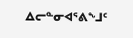ᐃᓕᓐᓂᐊᕐᕕᖕᒧᑦ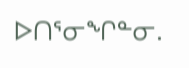ᐅᑎᕐᓂᖏᓐᓂ.